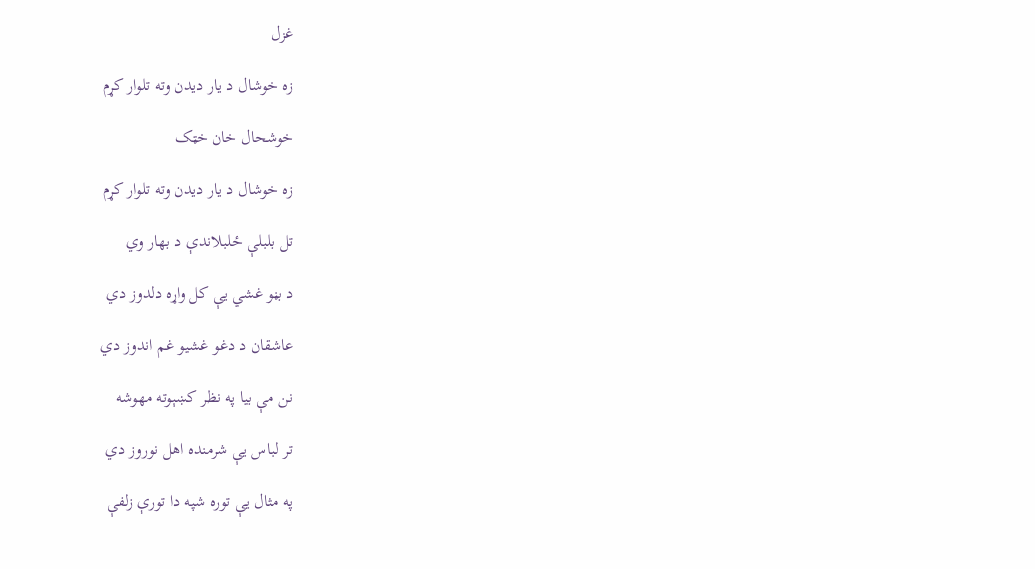غزل

زه خوشال د يار ديدن وته تلوار کړم

خوشحال خان خټک

زه خوشال د يار ديدن وته تلوار کړم

تل بلبلې ځلبلاندې د بهار وي

د بڼو غشي يې کل واړه دلدوز دي

عاشقان د دغو غشيو غم اندوز دي

نن مې بيا په نظر کښېوته مهوشه

تر لباس يې شرمنده اهل نوروز دي

په مثال يې توره شپه دا تورې زلفې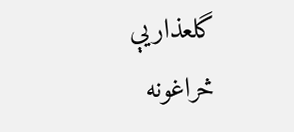گلعذاريې څراغونه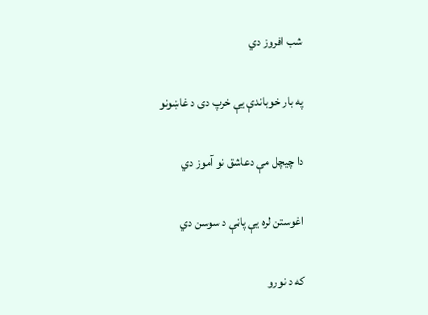شب افروز دي

په بار خوباندې يې خرپ دی د غاښونو

دا چيچل مې دعاشق نو آموز دي

اغوستن لره يې پاڼې د سوسن دي

که د نورو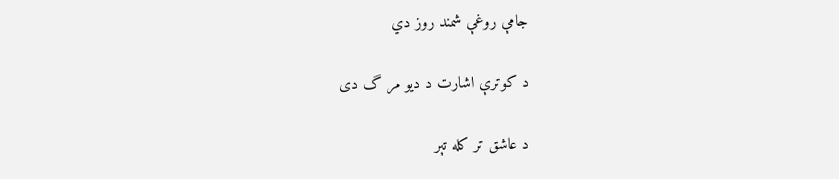جامې روغې شمند روز دي

د کوترې اشارت د ديو مر گ دی

د عاشق تر کله تېر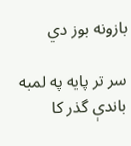بازونه بوز دي

سر تر پايه په لمبه باندې گذر کا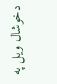دخوشال ويل په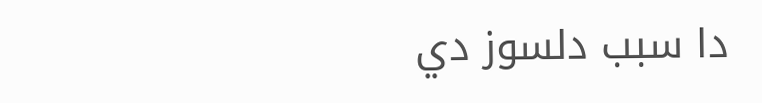دا سبب دلسوز دي